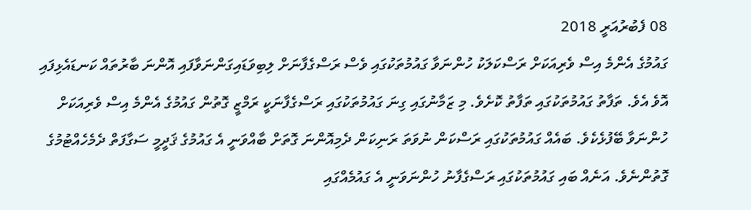08 ފެބުރުއަރީ 2018
ގައުމުގެ އެންމެ އިސް ވެރިއަކަށް ރަސްކަލަކު ހުންނަވާ ގައުމުތަކުގައި ވެސް ރަސްގެފާނަށް ލިބިވަޑައިގަންނަވާފައި އޮންނަ ބާރުތައް ކަނޑައެޅިފައި އޮވެ އެވެ. ތަފާތު ގައުމުތަކުގައި ތަފާތު ކޮށެވެ. މި ޒަމާނުގައި ގިނަ ގައުމުތަކުގައި ރަސްގެފާނަކީ ރަމްޒީ ގޮތުން ގައުމުގެ އެންމެ އިސް ވެރިއަކަށް ހުންނަވާ ބޭފުޅެކެވެ. ބައެއް ގައުމުތަކުގައި ރަސްކަން ނުވަތަ ރަނިކަން ދެމިއޮންނަ ގޮތަށް ބާއްވަނީ އެ ގައުމުގެ ޤަދީމީ ސަގާފަތް ދެމެހެއްޓުމުގެ ގޮތުންނެވެ. އަނެއް ބައި ގައުމުތަކުގައި ރަސްގެފާނު ހުންނަވަނީ އެ ގައުމެއްގައި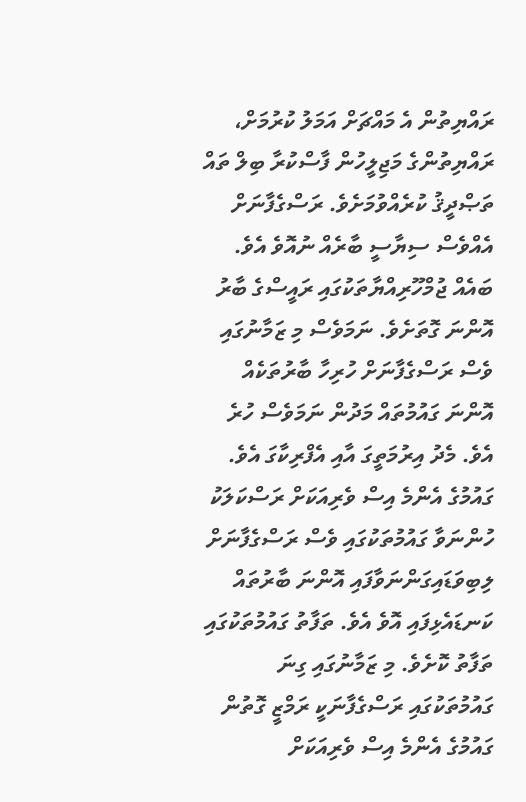ރައްޔިތުން އެ މައްޗަށް އަމަލު ކުރުމަށް، ރައްޔިތުންގެ މަޖިލީހުން ފާސްކުރާ ބިލް ތައް ތަޞްދީޤު ކުރެއްވުމަށެވެ. ރަސްގެފާނަށް އެއްވެސް ސިޔާސީ ބާރެއް ނުއޮވެ އެވެ. ބައެއް ޖުމްހޫރިއްޔާތަކުގައި ރައީސްގެ ބާރު އޮންނަ ގޮތަށެވެ. ނަމަވެސް މި ޒަމާނުގައި ވެސް ރަސްގެފާނަށް ހުރިހާ ބާރުތަކެއް އޮންނަ ގައުމުތައް މަދުން ނަމަވެސް ހުރެ އެވެ. މެދު އިރުމަތީގަ އާއި އެފްރިކާގަ އެވެ.
ގައުމުގެ އެންމެ އިސް ވެރިއަކަށް ރަސްކަލަކު ހުންނަވާ ގައުމުތަކުގައި ވެސް ރަސްގެފާނަށް ލިބިވަޑައިގަންނަވާފައި އޮންނަ ބާރުތައް ކަނޑައެޅިފައި އޮވެ އެވެ. ތަފާތު ގައުމުތަކުގައި ތަފާތު ކޮށެވެ. މި ޒަމާނުގައި ގިނަ ގައުމުތަކުގައި ރަސްގެފާނަކީ ރަމްޒީ ގޮތުން ގައުމުގެ އެންމެ އިސް ވެރިއަކަށް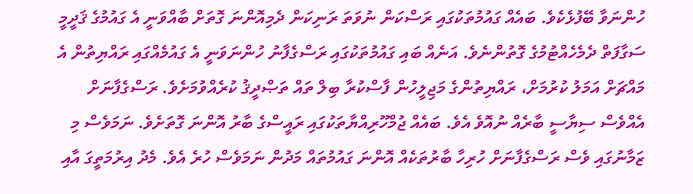ހުންނަވާ ބޭފުޅެކެވެ. ބައެއް ގައުމުތަކުގައި ރަސްކަން ނުވަތަ ރަނިކަން ދެމިއޮންނަ ގޮތަށް ބާއްވަނީ އެ ގައުމުގެ ޤަދީމީ ސަގާފަތް ދެމެހެއްޓުމުގެ ގޮތުންނެވެ. އަނެއް ބައި ގައުމުތަކުގައި ރަސްގެފާނު ހުންނަވަނީ އެ ގައުމެއްގައި ރައްޔިތުން އެ މައްޗަށް އަމަލު ކުރުމަށް، ރައްޔިތުންގެ މަޖިލީހުން ފާސްކުރާ ބިލް ތައް ތަޞްދީޤު ކުރެއްވުމަށެވެ. ރަސްގެފާނަށް އެއްވެސް ސިޔާސީ ބާރެއް ނުއޮވެ އެވެ. ބައެއް ޖުމްހޫރިއްޔާތަކުގައި ރައީސްގެ ބާރު އޮންނަ ގޮތަށެވެ. ނަމަވެސް މި ޒަމާނުގައި ވެސް ރަސްގެފާނަށް ހުރިހާ ބާރުތަކެއް އޮންނަ ގައުމުތައް މަދުން ނަމަވެސް ހުރެ އެވެ. މެދު އިރުމަތީގަ އާއި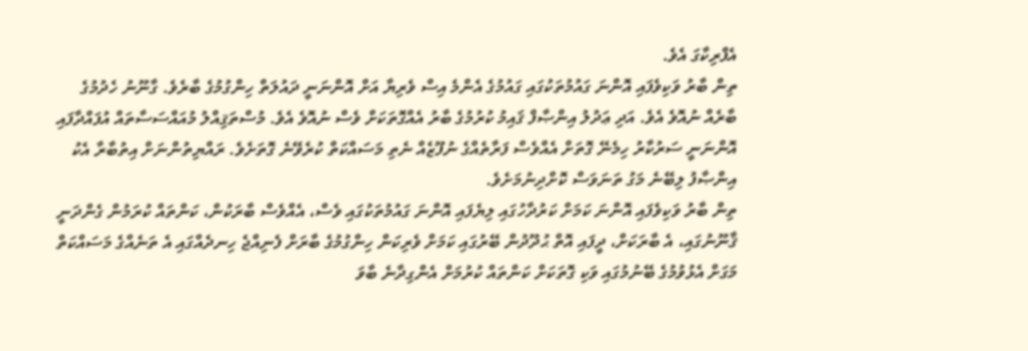އެފްރިކާގަ އެވެ.
ތިން ބާރު ވަކިވެފައި އޮންނަ ގައުމުތަކުގައި ގައުމުގެ އެންމެ އިސް ވެރިޔާ އަށް އޮންނަނީ ދައުލަތް ހިންގުމުގެ ބާރެވެ. ގާނޫނު ހެދުމުގެ ބާރެއް ނުއޮވެ އެވެ. އަދި ޢަދުލު އިންޞާފް ޤައިމު ކުރުމުގެ ބާރު އެއްގޮތަކަށް ވެސް ނުއޮވެ އެވެ. މުސްތަޤިއްލު މުއައްސަސާތައް އުފައްދާފައި އޮންނަނީ ސަރުކާރު ހިމެނޭ ގޮތަށް އެއްވެސް ފަރާތެއްގެ ނުފޫޒެއް ނެތި މަސައްކަތް ކުރެވޭނެ ގޮތަށެވެ. ރައްޔިތުންނަށް އިތުބާރާ އެކު އިންޞާފު ލިބޭނެ މަގު ތަނަވަސް ކޮށްދިނުމަށެވެ.
ތިން ބާރު ވަކިވެފައި އޮންނަ ކަމަށް ކަރުދާހުގައި ލިޔެފައި އޮންނަ ގައުމުތަކުގައި ވެސް، އެއްވެސް ބާރަކުން، ކަންތައް ކުރަމުން ގެންދަނީ ޤާނޫނުގައި، އެ ބާރަކަށް، ދީފައި އޮތް ޙުދޫދުން ބޭރުގައި ކަމަށް ވެރިކަން ހިންގުމުގެ ބާރަށް ފެނިއްޖެ ހިނދެއްގައި އެ ތަނެއްގެ މަސައްކަތް މަގަށް އެޅުވުމުގެ ބޭނުމުގައި ވަކި ގޮތަކަށް ކަންތައް ކުރުމަށް އެންގިދާނެ ބާވަ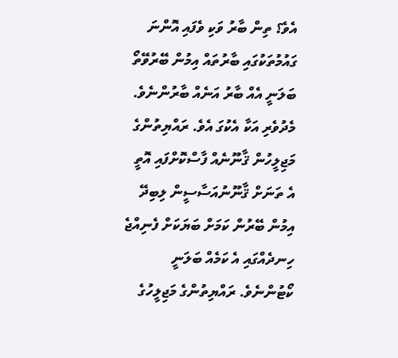އެވެ؟ ތިން ބާރު ވަކި ވެފައި އޮންނަ ގައުމުތަކުގައި ބާރުތައް އިމުން ބޭރުވޭތޯ ބަލަނީ އެއް ބާރު އަނެއް ބާރުންނެވެ. މެދުވެރި އަކާ އެކުގަ އެވެ. ރައްޔިތުންގެ މަޖިލީހުން ޤާނޫނެއް ފާސްކޮށްފައި އޮތީ އެ ތަނަށް ޤާނޫނުއަސާސީން ލިބިދޭ އިމުން ބޭރުން ކަމަށް ބަޔަކަށް ފެނިއްޖެ ހިނދެއްގައި އެ ކަމެއް ބަލަނީ ކޯޓުންނެވެ. ރައްޔިތުންގެ މަޖިލީހުގެ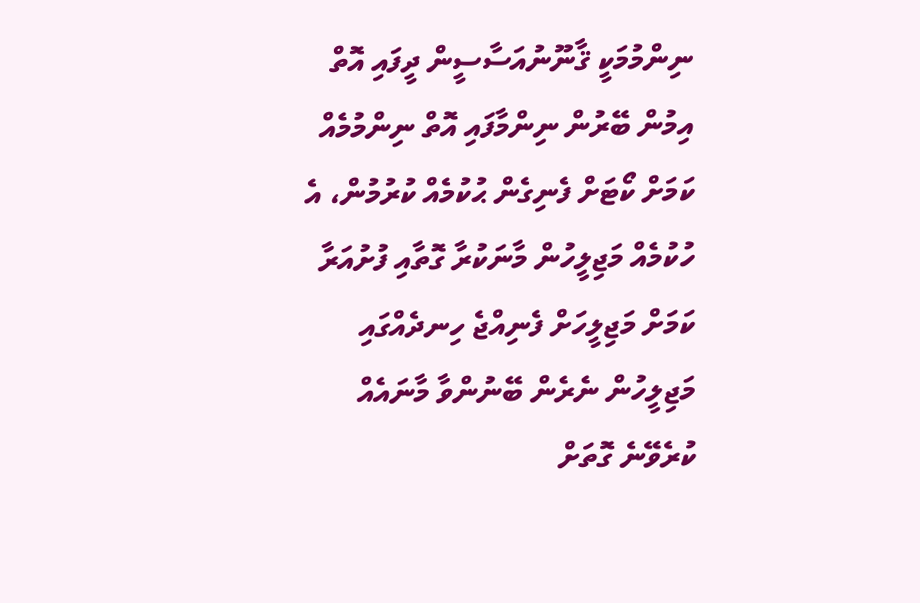ނިންމުމަކީ ޤާނޫނުއަސާސީން ދީފައި އޮތް އިމުން ބޭރުން ނިންމާފައި އޮތް ނިންމުމެއް ކަމަށް ކޯޓަށް ފެނިގެން ޙުކުމެއް ކުރުމުން، އެ ހުކުމެއް މަޖިލީހުން މާނަކުރާ ގޮތާއި ފުށުއަރާ ކަމަށް މަޖިލީހަށް ފެނިއްޖެ ހިނދެއްގައި މަޖިލީހުން ނެރެން ބޭނުންވާ މާނައެއް ކުރެވޭނެ ގޮތަށް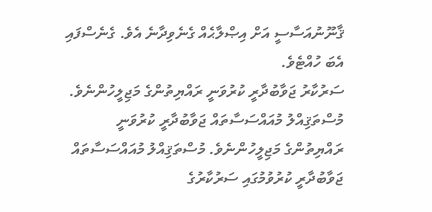ޤާނޫނުއަސާސީ އަށް އިޞްލާޙެއް ގެނެވިދާނެ އެވެ. ގެނެސްފައި އެބަ ހުއްޓެވެ.
ސަރުކާރު ޖަވާބުދާރީ ކުރުވަނީ ރައްޔިތުންގެ މަޖިލީހުންނެވެ. މުސްތަޤިއްލު މުއައްސަސާތައް ޖަވާބުދާރީ ކުރުވަނީ ރައްޔިތުންގެ މަޖިލީހުންނެވެ. މުސްތަޤިއްލު މުއައްސަސާތައް ޖަވާބުދާރީ ކުރުވުމުގައި ސަރުކާރުގެ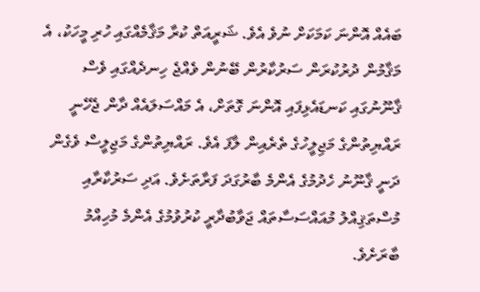ބައެއް އޮންނަ ކަމަކަށް ނުވެ އެވެ. ޝަރީއަތް ކުރާ މަޤާމެއްގައި ހުރި މީހަކު، އެ މަޤާމުން ދުރުކުރަން ސަރުކާރުން ބޭނުން ވެއްޖެ ހިނދެއްގައި ވެސް ޤާނޫނުގައި ކަނޑައެޅިފައި އޮންނަ ގޮތަށް، އެ މައްސަލައެއް ދާން ޖެހޭނީ ރައްޔިތުންގެ މަޖިލީހުގެ ތެރެއިން ލާފަ އެވެ. ރައްޔިތުންގެ މަޖިލީސް ވެގެން ދަނީ ޤާނޫނު ހެދުމުގެ އެންމެ ބާރުގަދަ ފަރާތަށެވެ. އަދި ސަރުކާރާއި މުސްތަޤިއްލު މުއައްސަސާތައް ޖަވާބުދާރީ ކުރުވުމުގެ އެންމެ މުހިއްމު ބާރަށެވެ.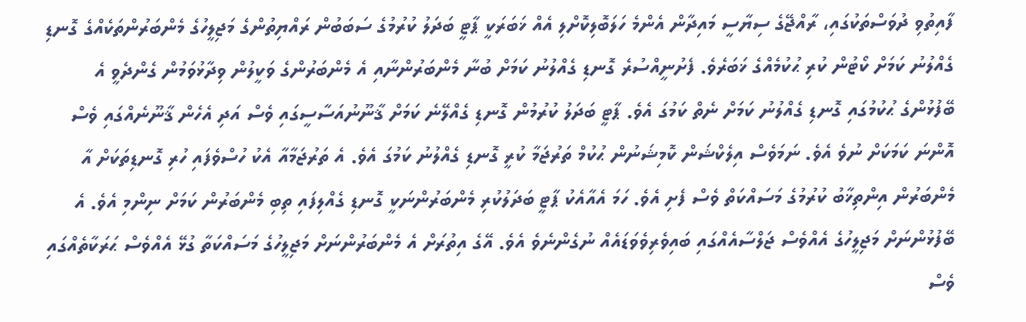ފާއިތުވި ދުވަސްތަކުގައި، ރާއްޖޭގެ ސިޔާސީ މައިދާން އެންމެ ހަލަބޮލިކޮށްލި އެއް ޚަބަރަކީ ޕާޓީ ބަދަލު ކުރުމުގެ ސަބަބުން ރައްޔިތުންގެ މަޖިލީހުގެ މެންބަރުންތަކެއްގެ ގޮނޑި ގެއްލުނު ކަމަށް ކޯޓުން ކުރި ޙުކުމެއްގެ ޚަބަރެވެ. ފެށުނީއްސުރެ ގޮނޑި ގެއްލުނު ކަމަށް ބުނާ މެންބަރުންނާއި އެ މެންބަރުންގެ ވަކީލުން ވިދާޅުވަމުން ގެންދެވީ އެ ބޭފުޅުންގެ ޙުކުމުގައި ގޮނޑި ގެއްލުނު ކަމަށް ނެތް ކަމުގަ އެވެ. ޕާޓީ ބަދަލު ކުރުމުން ގޮނޑި ގެއްލޭނެ ކަމަށް ޤާނޫނުއަސާސީގައި ވެސް އަދި އެހެން ޤާނޫނެއްގައި ވެސް އޮންނަ ކަމަކަށް ނުވެ އެވެ. ނަމަވެސް އިލެކްޝަން ކޮމިޝަނުން ޙުކުމް ތަރުޖަމާ ކުރީ ގޮނޑި ގެއްލުނު ކަމުގަ އެވެ. އެ ތަރުޖަމާއާ އެކު ހުސްވެފައި ހުރި ގޮނޑިތަކަށް އާ މެންބަރުން އިންތިޚާބު ކުރުމުގެ މަސައްކަތް ވެސް ފެށި އެވެ. ހަމަ އެއާއެކު ޕާޓީ ބަދަލުކުރި މެންބަރުންނަކީ ގޮނޑި ގެއްލިފައި ތިބި މެންބަރުން ކަމަށް ނިންމި އެވެ. އެ ބޭފުޅުންނަށް މަޖިލީހުގެ އެއްވެސް ޖަލްސާއެއްގައި ބައިވެރިވެވަޑައެއް ނުގެންނެވެ އެވެ. އޭގެ އިތުރަށް އެ މެންބަރުންނަށް މަޖިލީހުގެ މަސައްކަތާ ގުޅޭ އެއްވެސް ޙަރަކާތެއްގައި ވެސް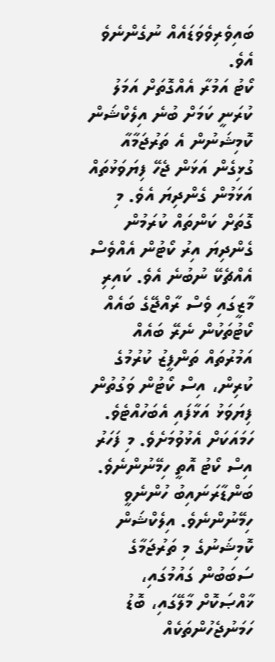ބައިވެރިވެވަޑައެއް ނުގެންނެވެ އެވެ.
ކޯޓު އަމުރާ އެއްގޮތަށް އަމަލު ކުރަނީ ކަމަށް ބުނެ އިލެކްޝަން ކޮމިޝަނުން އެ ތަރުޖަމާއާ ގުޅިގެން އަޅަން ޖެހޭ ފިޔަވަޅުތައް އަޅަމުން ގެންދިޔަ އެވެ. މި ގޮތަށް ކަންތައް ކުރަމުން ގެންދިޔަ އިރު ކޯޓުން އެއްވެސް އެއްޗެކޭ ނުބުނެ އެވެ. ކައިރި މާޒީގައި ވެސް ރާއްޖޭގެ ބައެއް ކޯޓުތަކުން ނެރޭ ބައެއް އަމުރުތައް ތަންފީޒު ކުރުމުގެ ކުރިން، އިސް ކޯޓުން ވަގުތުން ފިޔަވަޅު އަޅާފައި އެބަހުއްޓެވެ. ހަމައަކަށް އެޅުވުމަށެވެ. މި ފަހަރު އިސް ކޯޓު އޮތީ ހިމޭނުންނެވެ. ބަންޑާރަނައިބު ހުންނެވީ ހިމޭނުންނެވެ. އިލެކްޝަން ކޮމިޝަނުގެ މި ތަރުޖަމާގެ ސަބަބުން ގައުމުގައި، ޚާއްޞަކޮށް މާލޭގައި، ބޮޑު ހަމަނުޖެހުންތަކެއް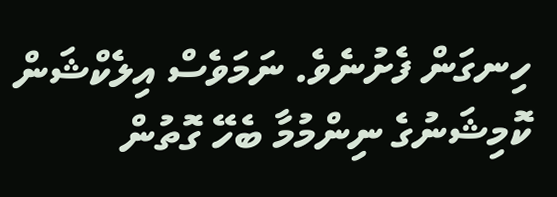ހިނގަން ފެށުނެވެ. ނަމަވެސް އިލެކްޝަން ކޮމިޝަނުގެ ނިންމުމާ ބެހޭ ގޮތުން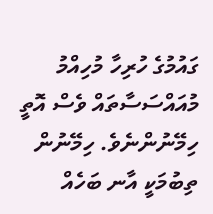ގައުމުގެ ހުރިހާ މުހިއްމު މުއައްސަސާތައް ވެސް އޮތީ ހިމޭނުންނެވެ. ހިމޭނުން ތިބުމަކީ އާނ ބަހެއް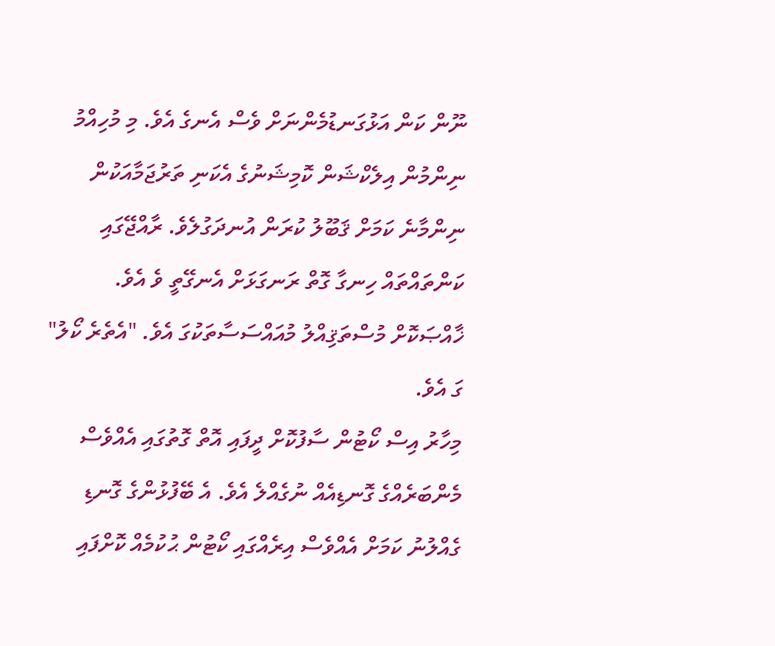ނޫން ކަން އަޅުގަނޑުމެންނަށް ވެސް އެނގެ އެވެ. މި މުހިއްމު ނިންމުން އިލެކްޝަން ކޮމިޝަނުގެ އެކަނި ތަރުޖަމާއަކުން ނިންމާނެ ކަމަށް ޤަބޫލު ކުރަން އުނދަގުލެވެ. ރާއްޖޭގައި ކަންތައްތައް ހިނގާ ގޮތް ރަނގަޅަށް އެނގޭތީ ވެ އެވެ. ޚާއްޞަކޮށް މުސްތަޤިއްލު މުއައްސަސާތަކުގަ އެވެ. "އެތެރެ ކޯލު" ގަ އެވެ.
މިހާރު އިސް ކޯޓުން ސާފުކޮށް ދީފައި އޮތް ގޮތުގައި އެއްވެސް މެންބަރެއްގެ ގޮނޑިއެއް ނުގެއްލެ އެވެ. އެ ބޭފުޅުންގެ ގޮނޑި ގެއްލުނު ކަމަށް އެއްވެސް އިރެއްގައި ކޯޓުން ޙުކުމެއް ކޮށްފައި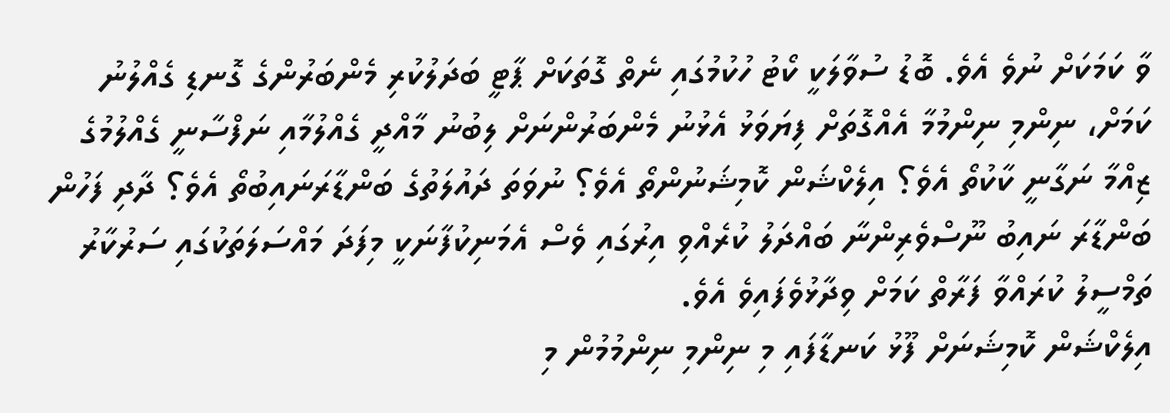ވާ ކަމަކަށް ނުވެ އެވެ. ބޮޑު ސުވާލަކީ ކޯޓު ހުކުމުގައި ނެތް ގޮތަކަށް ޕާޓީ ބަދަލުކުރި މެންބަރުންގެ ގޮނޑި ގެއްލުނު ކަމަށް، ނިންމި ނިންމުމާ އެއްގޮތަށް ފިޔަވަޅު އެޅުނު މެންބަރުންނަށް ލިބުނު މާއްދީ ގެއްލުމާއި ނަފްސާނީ ގެއްލުމުގެ ޒިއްމާ ނަގާނީ ކާކުތޯ އެވެ؟ އިލެކްޝަން ކޮމިޝަނުންތޯ އެވެ؟ ނުވަތަ ދައުލަތުގެ ބަންޑާރަނައިބުތޯ އެވެ؟ ދާދި ފަހުން ބަންޑާރަ ނައިބު ނޫސްވެރިންނާ ބައްދަލު ކުރެއްވި އިރުގައި ވެސް އެމަނިކުފާނަކީ މިފަދަ މައްސަލަތަކުގައި ސަރުކާރު ތަމްސީލު ކުރައްވާ ފަރާތް ކަމަށް ވިދާޅުވެފައިވެ އެވެ.
އިލެކްޝަން ކޮމިޝަނަށް ފޫޅު ކަނޑާފައި މި ނިންމި ނިންމުމުން މި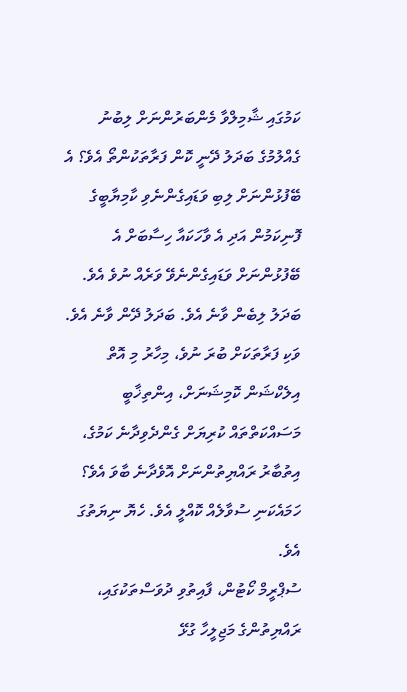ކަމުގައި ޝާމިލްވާ މެންބަރުންނަށް ލިބުނު ގެއްލުމުގެ ބަދަލު ދޭނީ ކޮން ފަރާތަކުންތޯ އެވެ؟ އެ ބޭފުޅުންނަށް ލިބި ވަޑައިގެންނެވި ކާމިޔާބީގެ ފޮނިކަމުން އަދި އެ ވާހަކައާ ހިސާބަށް އެ ބޭފުޅުންނަށް ވަޑައިގެންނެވޭ ވަރެއް ނުވެ އެވެ. ބަދަލު ލިބެން ވާނެ އެވެ. ބަދަލު ދޭން ވާނެ އެވެ.
ވަކި ފަރާތަކަށް ބުރަ ނުވެ، މިހާރު މި އޮތް އިލެކްޝަން ކޮމިޝަނަށް، އިންތިޚާބީ މަސައްކަތްތައް ކުރިޔަށް ގެންދެވިދާނެ ކަމުގެ، އިތުބާރު ރައްޔިތުންނަށް އޮވެދާނެ ބާވަ އެވެ؟ ހަމައެކަނި ސުވާލެއް ކޮއްލީ އެވެ. ހެޔޮ ނިޔަތުގަ އެވެ.
ސުޕްރީމް ކޯޓުން، ފާއިތުވި ދުވަސްތަކުގައި، ރައްޔިތުންގެ މަޖިލީހާ ގުޅޭ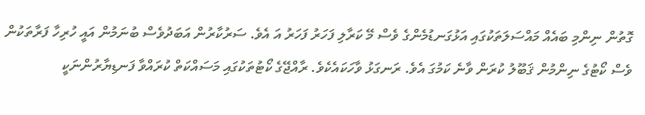ގޮތުން ނިންމި ބައެއް މައްސަލަތަކުގައި އަޅުގަނޑުމެންގެ ވެސް މޭ ކަރާލި ފަހަރު ފަހަރު އަ އެވެ. ސަރުކާރުން އަބަދުވެސް ބުނަމުން އައީ ހުރިހާ ފަރާތަކުން ވެސް ކޯޓުގެ ނިންމުން ޤަބޫލު ކުރަން ވާނެ ކަމުގަ އެވެ. ރަނގަޅު ވާހަކައެކެވެ. ރާއްޖޭގެ ކޯޓުތަކުގައި މަސައްކަތް ކުރައްވާ ފަނޑިޔާރުންނަކީ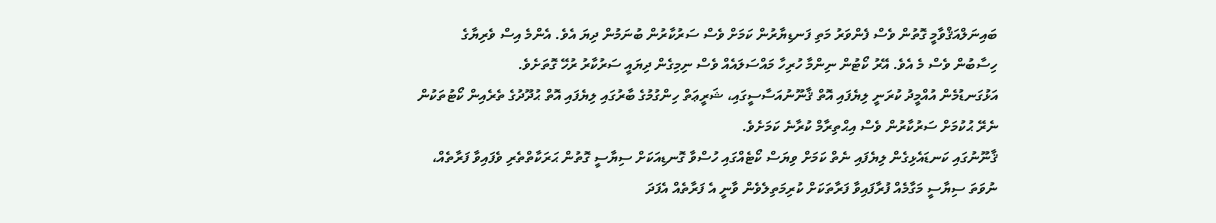ބައިނަލްއަޤްވާމީ ގޮތުން ވެސް ފެންވަރު މަތި ފަނޑިޔާރުން ކަމަށް ވެސް ސަރުކާރުން ބުނަމުން ދިޔަ އެވެ. އެންމެ އިސް ވެރިޔާގެ ހިސާބުން ވެސް މެ އެވެ. އޭރު ކޯޓުން ނިންމާ ހުރިހާ މައްސަލައެއް ވެސް ނިމިގެން ދިޔައީ ސަރުކާރު ރުހޭ ގޮތަށެވެ.
އަޅުގަނޑުމެން އުއްމީދު ކުރަނީ ލިޔެފައި އޮތް ޤާނޫނުއަސާސީގައި، ޝަރީޢަތް ހިންގުމުގެ ބާރުގައި ލިޔެފައި އޮތް ޙުދޫދުގެ ތެރެއިން ކޯޓުތަކުން ނެރޭ ޙުކުމަށް ސަރުކާރުން ވެސް އިޙްތިރާމް ކުރާނެ ކަމަށެވެ.
ޤާނޫނުގައި ކަނޑައެޅިގެން ލިޔެފައި ނެތް ކަމަށް ވިޔަސް ކޯޓެއްގައި ހުސްވާ ގޮނޑިއަކަށް ސިޔާސީ ގޮތުން ޙަރަކާތްތެރި ވެފައިވާ ފަރާތެއް، ނުވަތަ ސިޔާސީ މަގާމެއް ފުރާފައިވާ ފަރާތަކަށް ކުރިމަތިލެވެން ވާނީ އެ ފަރާތެއް އެފަދަ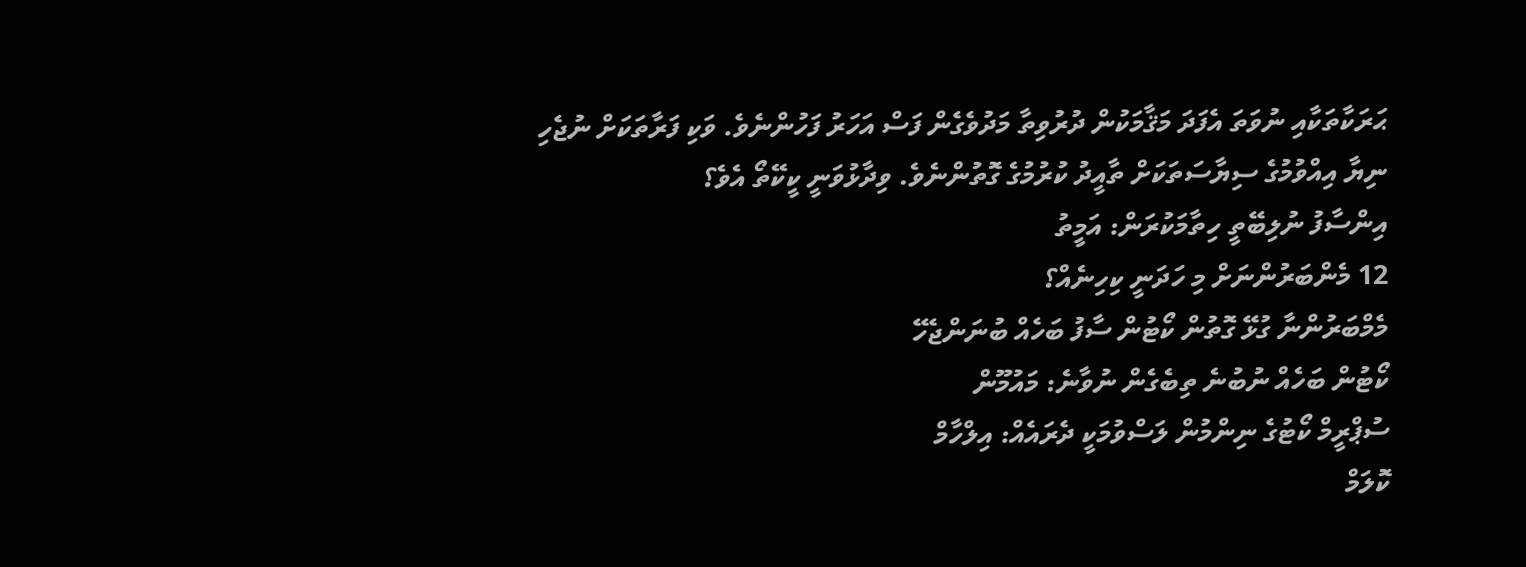ޙަރަކާތަކާއި ނުވަތަ އެފަދަ މަޤާމަކުން ދުރުވިތާ މަދުވެގެން ފަސް އަހަރު ފަހުންނެވެ. ވަކި ފަރާތަކަށް ނުޖެހި ނިޔާ އިއްވުމުގެ ސިޔާސަތަކަށް ތާއީދު ކުރުމުގެ ގޮތުންނެވެ. ވިދާޅުވަނީ ކީކޭތޯ އެވެ؟
އިންސާފު ނުލިބޭތީ ހިތާމަކުރަން: އަމީތު
12 މެންބަރުންނަށް މި ހަދަނީ ކިހިނެއް؟
މެމްބަރުންނާ ގުޅޭ ގޮތުން ކޯޓުން ސާފު ބަހެއް ބުނަންޖެހޭ
ކޯޓުން ބަހެއް ނުބުނެ ތިބެގެން ނުވާނެ: މައުމޫން
ސުޕްރީމް ކޯޓުގެ ނިންމުން ލަސްވުމަކީ ދެރައެއް: އިލްހާމް
ކޮލަމް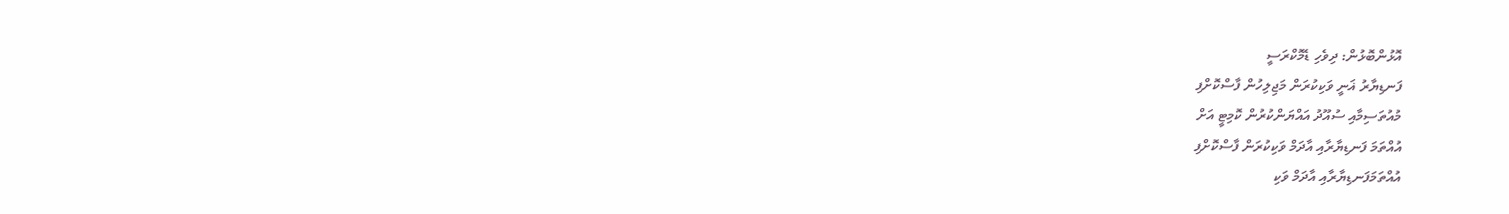އޮޅުންބޮޅުން: ދިވެހި ޑެމޮކްރަސީ
ފަނޑިޔާރު ޣަނީ ވަކިކުރަން މަޖިލިހުން ފާސްކޮށްފި
މުއުތަސިމާއި ސުއޫދު އައްޔަންކުރުން ކޮމިޓީ އަށް
އުއްތަމަ ފަނޑިޔާރާއި އާދަމް ވަކިކުރަން ފާސްކޮށްފި
އުއްތަމަފަނޑިޔާރާއި އާދަމް ވަކި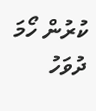ކުރުން ހޯމަ ދުވަހު